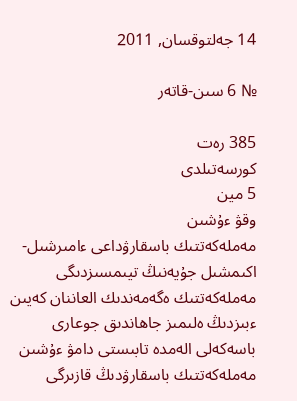14 جەلتوقسان, 2011

№ 6 سىن-قاتەر

385 رەت
كورسەتىلدى
5 مين
وقۋ ءۇشىن
مەملەكەتتىك باسقارۋداعى ءامىرشىل-اكىمشىل جۇيەنىڭ تيىمسىزدىگى مەملەكەتتىك ەگەمەندىك العاننان كەيىن ءبىزدىڭ ەلىمىز جاھاندىق جوعارى باسەكەلى الەمدە تابىستى دامۋ ءۇشىن مەملەكەتتىك باسقارۋدىڭ قازىرگى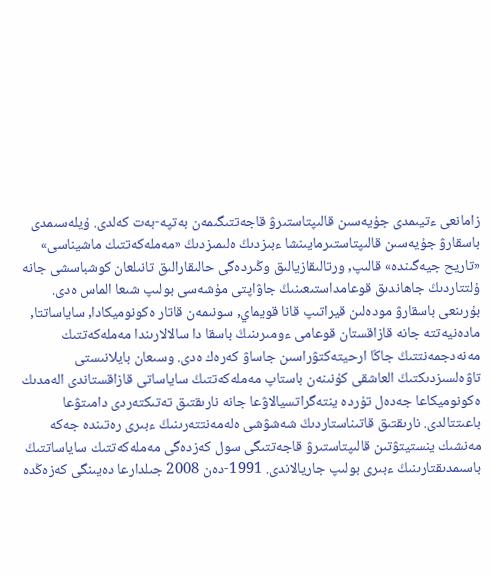زامانعى ءتيىمدى جۇيەسىن قالىپتاستىرۋ قاجەتتىگىمەن بەتپە-بەت كەلدى. ۇيلەسىمدى باسقارۋ جۇيەسىن قالىپتاستىرمايىنشا ءبىزدىڭ ەلىمىزدىڭ «مەملەكەتتىك ماشيناسى» «تاريح جيەگىندە» قالىپ, ورتالىقازيالىق وڭىردەگى حالىقارالىق تانىلعان كوشباسشى جانە ۇلتتاردىڭ جاھاندىق قوعامداستىعىنىڭ جاۋاپتى مۇشەسى بولىپ شىعا الماس ەدى. بۇرىنعى باسقارۋ مودەلىن قيراتىپ قانا قويماي, سونىمەن قاتار ەكونوميكادا, ساياساتتا, مادەنيەتتە جانە قازاقستان قوعامى ءومىرىنىڭ باسقا دا سالالارىندا مەملەكەتتىك مەنەدجمەنتتىڭ جاڭا ارحيتەكتۋراسىن جاساۋ كەرەك ەدى. وسىعان بايلانىستى تاۋەلسىزدىكتىڭ العاشقى كۇنىنەن باستاپ مەملەكەتتىڭ ساياساتى قازاقستاندى الەمدىك ەكونوميكاعا جەدەل تۇردە ينتەگراتسيالاۋعا جانە نارىقتىق تەتىكتەردى دامىتۋعا باعىتتالدى. نارىقتىق قاتىناستاردىڭ شەشۋشى ەلەمەنتتەرىنىڭ ءبىرى رەتىندە جەكە مەنشىك ينستيتۋتىن قالىپتاستىرۋ قاجەتتىگى سول كەزدەگى مەملەكەتتىك ساياساتتىڭ باسىمدىقتارىنىڭ ءبىرى بولىپ جاريالاندى. 1991-دەن 2008 جىلدارعا دەيىنگى كەزەڭدە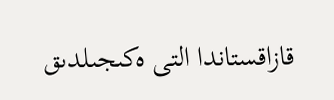قازاقستاندا التى ەكىجىلدىق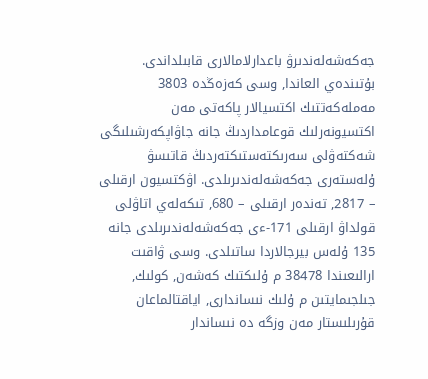جەكەشەلەندىرۋ باعدارلامالارى قابىلداندى. بۇتىندەي العاندا, وسى كەزەڭدە 3803 مەملەكەتتىك اكتسيالار پاكەتى مەن اكتسيونەرلىك قوعامداردىڭ جانە جاۋاپكەرشىلىگى شەكتەۋلى سەرىكتەستىكتەردىڭ قاتىسۋ ۇلەستەرى جەكەشەلەندىرىلدى. اۋكتسيون ارقىلى – 2817, تەندەر ارقىلى – 680, تىكەلەي اتاۋلى قولداۋ ارقىلى 171-ءى جەكەشەلەندىرىلدى جانە 135 ۇلەس بيرجالاردا ساتىلدى. وسى ۋاقىت ارالىعىندا 38478 م ۇلىكتىك كەشەن, كولىك, جىلجىمايتىن م ۇلىك نىساندارى, اياقتالماعان قۇرىلىستار مەن وزگە دە نىساندار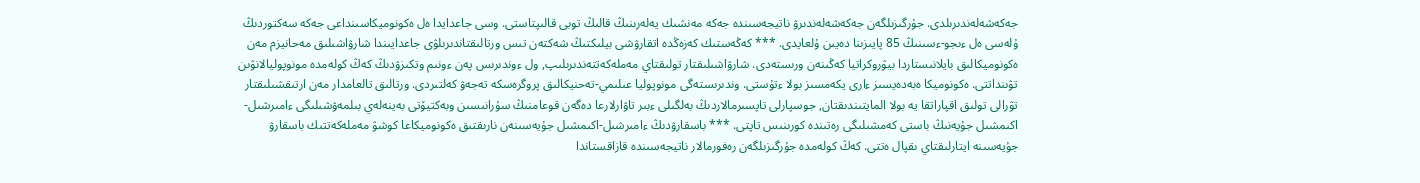جەكەشەلەندىرىلدى. جۇرگىزىلگەن جەكەشەلەندىرۋ ناتيجەسىندە جەكە مەنشىك يەلەرىنىڭ قالىڭ توبى قالىپتاستى. وسى جاعدايدا ەل ەكونوميكاسىنداعى جەكە سەكتوردىڭ ۇلەسى ەل ءىجو-ءسىنىڭ 85 پايىزىنا دەيىن ۇلعايدى. *** كەڭەستىك كەزەڭدە اتقارۋشى بيلىكتىڭ شەكتەن تىس ورتالىقتاندىرىلۋى جاعدايىندا شارۋاشىلىق مەحانيزم مەن ەكونوميكالىق بايلانىستاردا بيۋروكراتيا كەڭىنەن ورىستەدى. شارۋاشىلىقتار تولىقتاي مەملەكەتتەندىرىلىپ, ول ءوندىرىس پەن ءونىم وتكىزۋدىڭ كەڭ كولەمدە مونوپوليالانۋىن تۋىنداتتى. ەكونوميكا ەبەدەيسىز ءارى يكەمسىز بولا ءتۇستى. وندىرىستەگى مونوپوليا عىلىمي-تەحنيكالىق پروگرەسكە تەجەۋ كەلتىردى. ورتالىق تالعامدار مەن ارتىقشىلىقتار تۋرالى تولىق اقپاراتقا يە بولا المايتىندىقتان, جوسپارلى تاپسىرمالاردىڭ بەلگىلى ءبىر تاۋارلارعا دەگەن قوعامنىڭ سۇرانىسىن وبەكتيۆتى بەينەلەي بىلمەۋشىلىگى ءامىرشىل-اكىمشىل جۇيەنىڭ باستى كەمشىلىگى رەتىندە كورىنىس تاپتى. *** باسقارۋدىڭ ءامىرشىل-اكىمشىل جۇيەسىنەن نارىقتىق ەكونوميكاعا كوشۋ مەملەكەتتىك باسقارۋ جۇيەسىنە ايتارلىقتاي ىقپال ەتتى. كەڭ كولەمدە جۇرگىزىلگەن رەفورمالار ناتيجەسىندە قازاقستاندا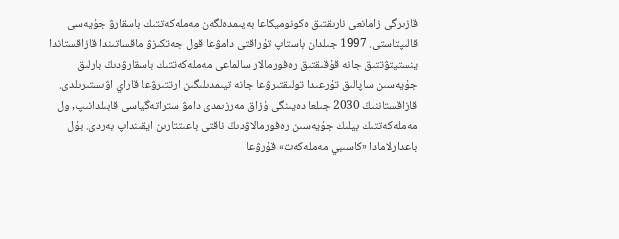قازىرگى زامانعى نارىقتىق ەكونوميكاعا بەيىمدەلگەن مەملەكەتتىك باسقارۋ جۇيەسى قالىپتاستى. 1997 جىلدان باستاپ تۇراقتى دامۋعا قول جەتكىزۋ ماقساتىندا قازاقستاندا ينستيتۋتتىق جانە قۇقىقتىق رەفورمالار سالماعى مەملەكەتتىك باسقارۋدىڭ بارلىق جۇيەسىن ساپالىق تۇرعىدا تولىقتىرۋعا جانە تيىمدىلىگىن ارتتىرۋعا قاراي اۋىستىرىلدى. قازاقستاننىڭ 2030 جىلعا دەيىنگى ۇزاق مەرزىمدى دامۋ ستراتەگياسى قابىلدانىپ, ول مەملەكەتتىك بيلىك جۇيەسىن رەفورمالاۋدىڭ ناقتى باعىتتارىن ايقىنداپ بەردى. بۇل باعدارلامادا «كاسىبي مەملەكەت» قۇرۋعا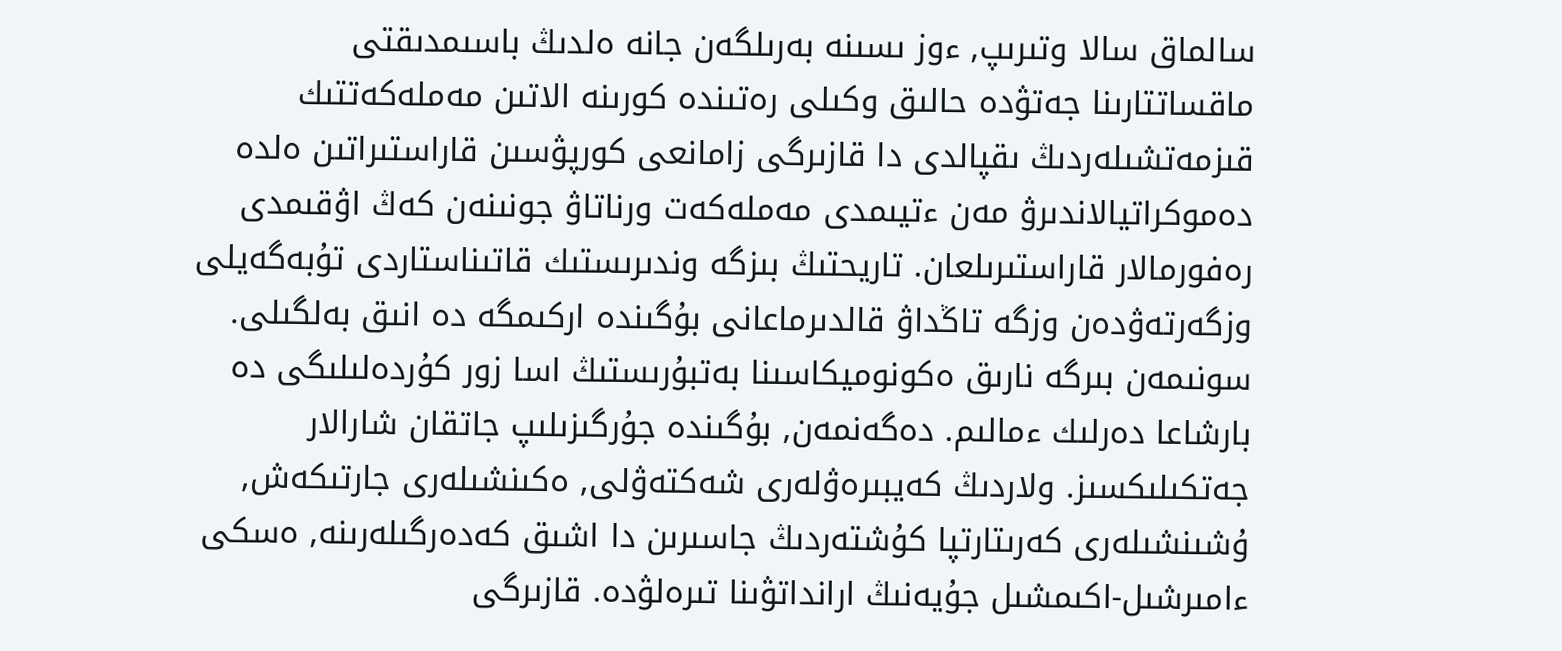سالماق سالا وتىرىپ, ءوز ىسىنە بەرىلگەن جانە ەلدىڭ باسىمدىقتى ماقساتتارىنا جەتۋدە حالىق وكىلى رەتىندە كورىنە الاتىن مەملەكەتتىك قىزمەتشىلەردىڭ ىقپالدى دا قازىرگى زامانعى كورپۋسىن قاراستىراتىن ەلدە دەموكراتيالاندىرۋ مەن ءتيىمدى مەملەكەت ورناتاۋ جونىنەن كەڭ اۋقىمدى رەفورمالار قاراستىرىلعان. تاريحتىڭ بىزگە وندىرىستىك قاتىناستاردى تۇبەگەيلى وزگەرتەۋدەن وزگە تاڭداۋ قالدىرماعانى بۇگىندە اركىمگە دە انىق بەلگىلى. سونىمەن بىرگە نارىق ەكونوميكاسىنا بەتبۇرىستىڭ اسا زور كۇردەلىلىگى دە بارشاعا دەرلىك ءمالىم. دەگەنمەن, بۇگىندە جۇرگىزىلىپ جاتقان شارالار جەتكىلىكسىز. ولاردىڭ كەيبىرەۋلەرى شەكتەۋلى, ەكىنشىلەرى جارتىكەش, ۇشىنشىلەرى كەرىتارتپا كۇشتەردىڭ جاسىرىن دا اشىق كەدەرگىلەرىنە, ەسكى ءامىرشىل-اكىمشىل جۇيەنىڭ ارانداتۋىنا تىرەلۋدە. قازىرگى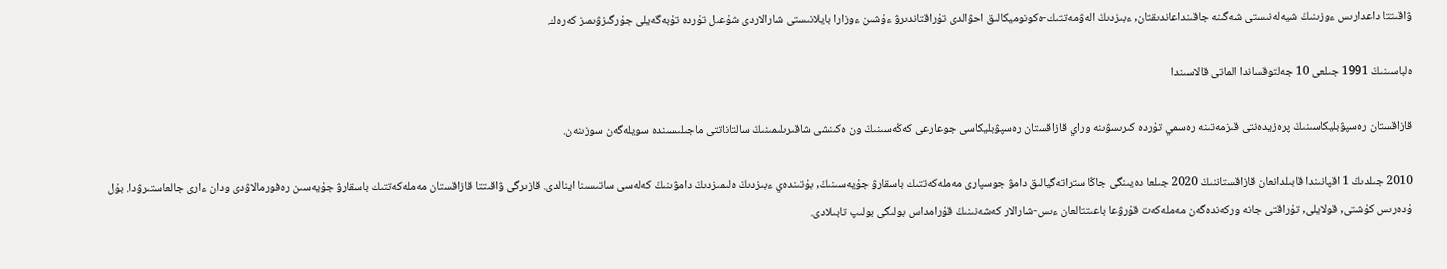ۋاقىتتا داعدارىس ءوزىنىڭ شيەلەنىستى شەگىنە جاقىنداعاندىقتان, ءبىزدىڭ الەۋمەتتىك-ەكونوميكالىق احۋالدى تۇراقتاندىرۋ ءۇشىن ءوزارا بايلانىستى شارالاردى شۇعىل تۇردە تۇبەگەيلى جۇرگىزۋىمىز كەرەك.

ەلباسىنىڭ 1991 جىلعى 10 جەلتوقساندا الماتى قالاسىندا

قازاقستان رەسپۋبليكاسىنىڭ پرەزيدەنتى قىزمەتىنە رەسمي تۇردە كىرىسۋىنە وراي قازاقستان رەسپۋبليكاسى جوعارعى كەڭەسىنىڭ ون ەكىنشى شاقىرىلىمىنىڭ سالتاناتتى ماجىلىسىندە سويلەگەن سوزىنەن.

2010 جىلدىڭ 1 اقپانىندا قابىلدانعان قازاقستاننىڭ 2020 جىلعا دەيىنگى جاڭا ستراتەگيالىق دامۋ جوسپارى مەملەكەتتىك باسقارۋ جۇيەسىنىڭ, بۇتىندەي ءبىزدىڭ ەلىمىزدىڭ دامۋىنىڭ كەلەسى ساتىسىنا اينالدى. قازىرگى ۋاقىتتا قازاقستان مەملەكەتتىك باسقارۋ جۇيەسىن رەفورمالاۋدى ودان ءارى جالعاستىرۋدا. بۇل ۇدەرىس كۇشتى, قولايلى, تۇراقتى جانە وركەندەگەن مەملەكەت قۇرۋعا باعىتتالعان ءىس-شارالار كەشەنىنىڭ قۇرامداس بولىگى بولىپ تابىلادى.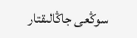سوڭعى جاڭالىقتار